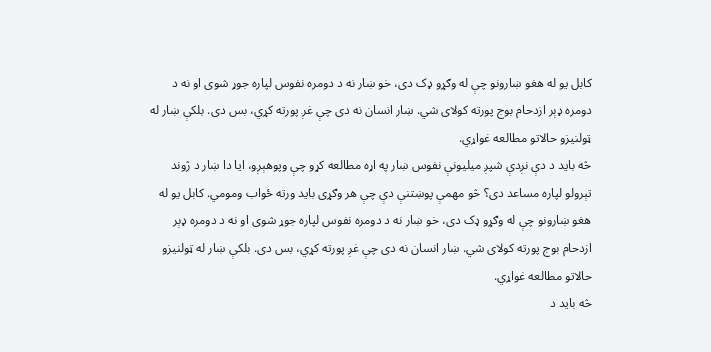کابل یو له هغو ښارونو چې له وګړو ډک دی، خو ښار نه د دومره نفوس لپاره جوړ شوی او نه د دومره ډېر ازدحام بوج پورته کولای شي. ښار انسان نه دی چې غږ پورته کړي، بس دی. بلکې ښار له ټولنیزو حالاتو مطالعه غواړي.
څه باید د دې نږدې شپږ میلیونې نفوس ښار په اړه مطالعه کړو چې وپوهېږو، ایا دا ښار د ژوند تېرولو لپاره مساعد دی؟ څو مهمې پوښتنې دې چې هر وګړی باید ورته ځواب ومومي. کابل یو له هغو ښارونو چې له وګړو ډک دی، خو ښار نه د دومره نفوس لپاره جوړ شوی او نه د دومره ډېر ازدحام بوج پورته کولای شي. ښار انسان نه دی چې غږ پورته کړي، بس دی. بلکې ښار له ټولنیزو حالاتو مطالعه غواړي.
څه باید د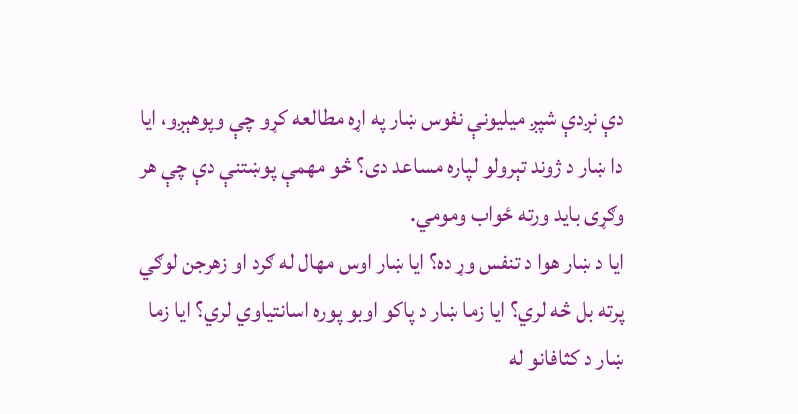دې نږدې شپږ میلیونې نفوس ښار په اړه مطالعه کړو چې وپوهېږو، ایا دا ښار د ژوند تېرولو لپاره مساعد دی؟ څو مهمې پوښتنې دې چې هر وګړی باید ورته ځواب ومومي.
ایا د ښار هوا د تنفس وړ ده؟ ایا ښار اوس مهال له ګرد او زهرجن لوګي پرته بل څه لري؟ ایا زما ښار د پاکو اوبو پوره اسانتیاوي لري؟ ایا زما ښار د کثافانو له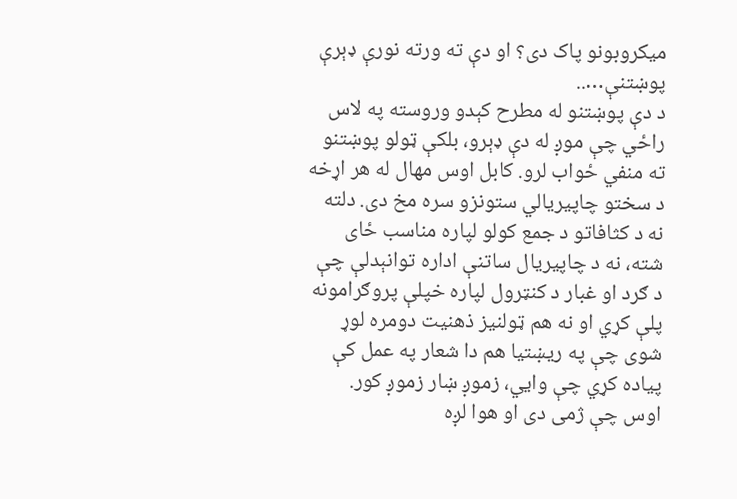میکروبونو پاک دی؟ او دې ته ورته نورې ډېرې پوښتنې…..
د دې پوښتنو له مطرح کېدو وروسته په لاس راځي چې موږ له دې ډېرو، بلکې ټولو پوښتنو ته منفي ځواب لرو. کابل اوس مهال له هر اړخه د سختو چاپیریالي ستونزو سره مخ دی. دلته نه د کثافاتو د جمع کولو لپاره مناسب ځای شته، نه د چاپیریال ساتنې اداره توانېدلې چې د ګرد او غبار د کنټرول لپاره خپلې پروګرامونه پلې کړي او نه هم ټولنیز ذهنیت دومره لوړ شوی چې په ریښتیا هم دا شعار په عمل کې پیاده کړي چې وایي، زموږ ښار زموږ کور.
اوس چې ژمی دی او هوا لږه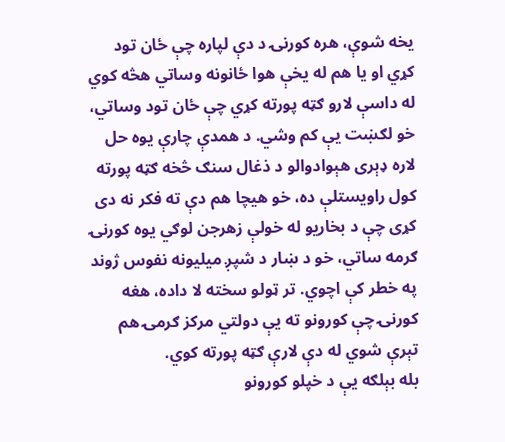یخه شوې، هره کورنۍ د دې لپاره چې ځان تود کړي او یا هم له یخې هوا ځانونه وساتي هڅه کوي له داسې لارو ګټه پورته کړي چې ځان تود وساتي، خو لګښت یې کم وشي. د همدې چارې یوه حل لاره ډېری هېوادوالو د ذغال سنګ څخه ګټه پورته کول راویستلې ده، خو هیچا هم دې ته فکر نه دی کړی چې د بخاریو له خولې زهرجن لوګي یوه کورنۍ ګرمه ساتي، خو د ښار د شپږ میلیونه نفوس ژوند په خطر کې اچوي. تر ټولو سخته لا داده، هغه کورنۍ چې کورونو ته یې دولتي مرکز ګرمۍ هم تېرې شوي له دې لارې ګټه پورته کوي.
بله بېلګه یې د خپلو کورونو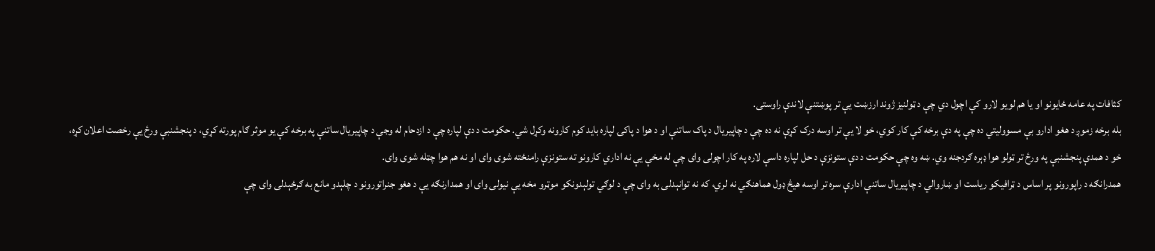کثافات په عامه ځایونو او یا هم لویو لارو کې اچول دي چې د ټولنیز ژوند ارزښت یې تر پوښتنې لاندې راوستی.
بله برخه زموږ د هغو ادارو بې مسوولیتي ده چې په دې برخه کې کار کوي، خو لا یې تر اوسه درک کړې نه ده چې د چاپیریال د پاک ساتنې او د هوا د پاکۍ لپاره باید کوم کارونه وکړل شي. حکومت د دې لپاره چې د ازدحام له وجې د چاپیریال ساتنې په برخه کې یو موثر ګام پورته کړي، د پنجشنبې ورځ یې رخصت اعلان کړه، خو د همدې پنجشنبې په ورځ تر ټولو هوا ډېره ګردجنه وي. ښه وه چې حکومت د دې ستونزې د حل لپاره داسې لاره په کار اچولی وای چې له مخې یې نه اداري کارونو ته ستونزې رامنځته شوی وای او نه هم هوا چټله شوی وای.
همدرانګه د راپورونو پر اساس د ټرافیکو ریاست او ښاروالي د چاپیریال ساتنې ادارې سره تر اوسه هیڅ ډول هماهنګي نه لري، که نه توانېدلی به وای چې د لوګي تولېدونکو موټرو مخه یې نیولی وای او همدارنګه یې د هغو جنراتورونو د چلېدو مانع به ګرځېدلی وای چې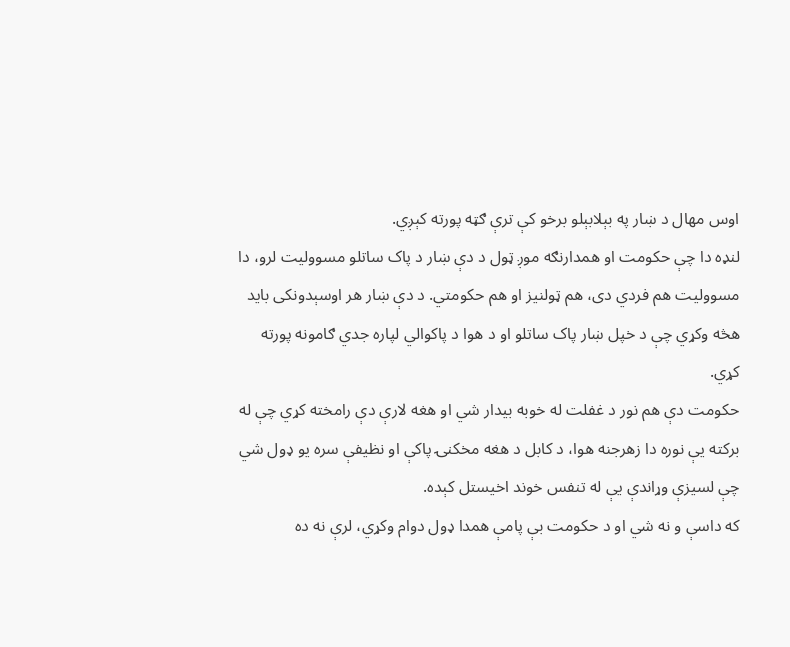اوس مهال د ښار په بېلابېلو برخو کې ترې ګټه پورته کېږي.
لنډه دا چې حکومت او همدارنګه موږ ټول د دې ښار د پاک ساتلو مسوولیت لرو، دا مسوولیت هم فردي دی، هم ټولنیز او هم حکومتي. د دې ښار هر اوسېدونکی باید هڅه وکړي چې د خپل ښار پاک ساتلو او د هوا د پاکوالي لپاره جدي ګامونه پورته کړي.
حکومت دې هم نور د غفلت له خوبه بیدار شي او هغه لارې دې رامخته کړي چې له برکته یې نوره دا زهرجنه هوا، د کابل د هغه مخکنۍ پاکې او نظیفې سره یو ډول شي چې لسیزې وړاندې یې له تنفس خوند اخیستل کېده.
که داسې و نه شي او د حکومت بې پامې همدا ډول دوام وکړي، لرې نه ده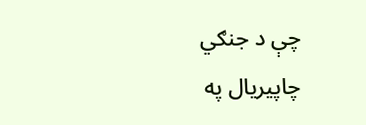چې د جنګي چاپیریال په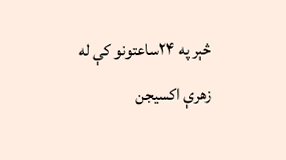څېر په ۲۴ساعتونو کې له زهرې اکسیجن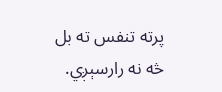پرته تنفس ته بل څه نه رارسېږي.